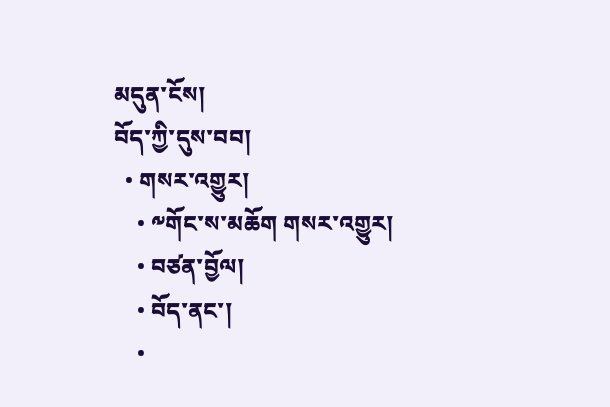མདུན་ངོས།
བོད་ཀྱི་དུས་བབ།
  • གསར་འགྱུར།
    • ༸གོང་ས་མཆོག གསར་འགྱུར།
    • བཙན་བྱོལ།
    • བོད་ནང་།
    •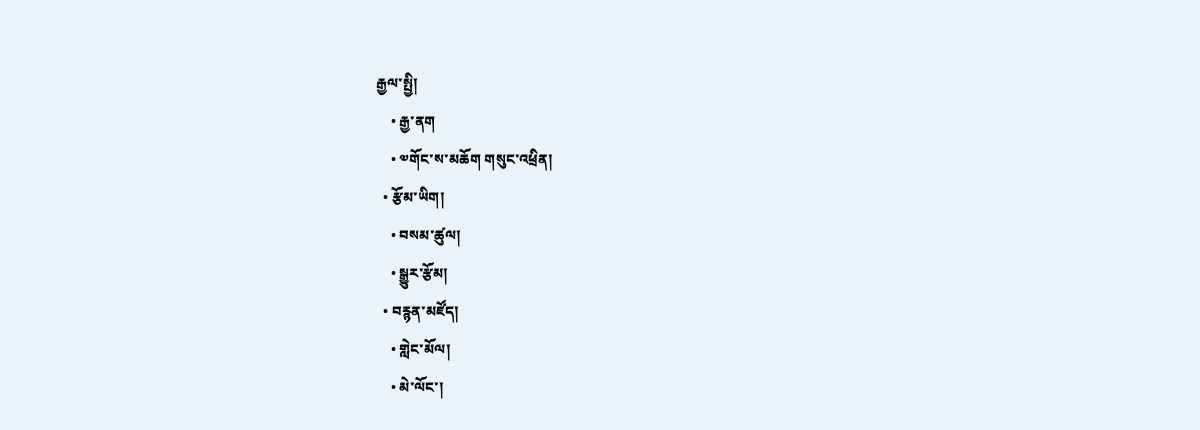རྒྱལ་སྤྱི།
    • རྒྱ་ནག
    • ༧གོང་ས་མཆོག གསུང་འཕྲིན།
  • རྩོམ་ཡིག།
    • བསམ་ཚུལ།
    • སྒྱུར་རྩོམ།
  • བརྙན་མཛོད།
    • གླེང་མོལ།
    • མེ་ལོང་།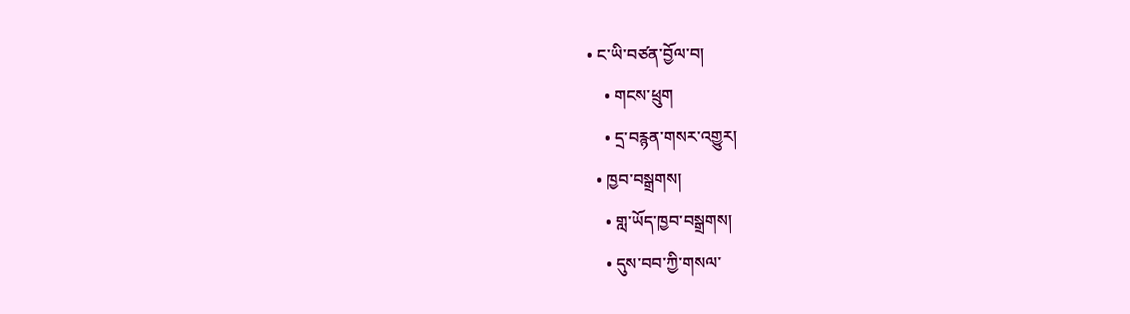• ང་ཡི་བཙན་བྱོལ་བ།
    • གངས་ཕྲུག
    • དྲ་བརྙན་གསར་འགྱུར།
  • ཁྱབ་བསྒྲགས།
    • གླ་ཡོད་ཁྱབ་བསྒྲགས།
    • དུས་བབ་ཀྱི་གསལ་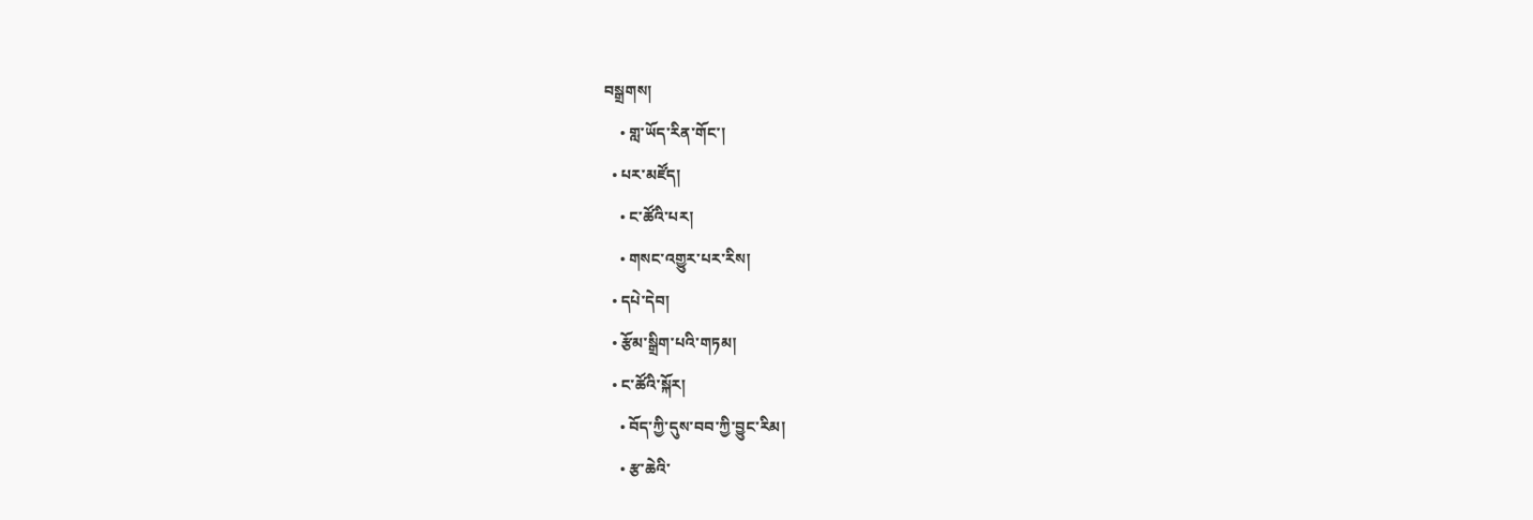བསྒྲགས།
    • གླ་ཡོད་རིན་གོང་།
  • པར་མཛོད།
    • ང་ཚོའི་པར།
    • གསང་འགྱུར་པར་རིས།
  • དཔེ་དེབ།
  • རྩོམ་སྒྲིག་པའི་གཏམ།
  • ང་ཚོའི་སྐོར།
    • བོད་ཀྱི་དུས་བབ་ཀྱི་བྱུང་རིམ།
    • རྩ་ཆེའི་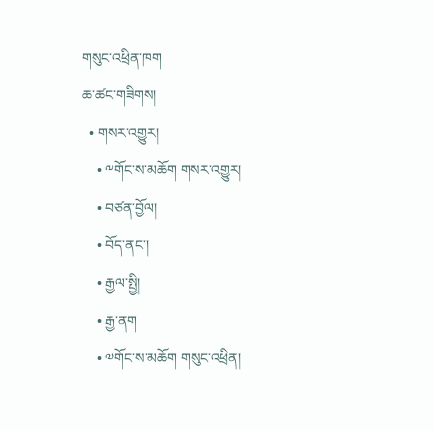གསུང་འཕྲིན་ཁག
ཆ་ཚང་གཟིགས།
  • གསར་འགྱུར།
    • ༸གོང་ས་མཆོག གསར་འགྱུར།
    • བཙན་བྱོལ།
    • བོད་ནང་།
    • རྒྱལ་སྤྱི།
    • རྒྱ་ནག
    • ༧གོང་ས་མཆོག གསུང་འཕྲིན།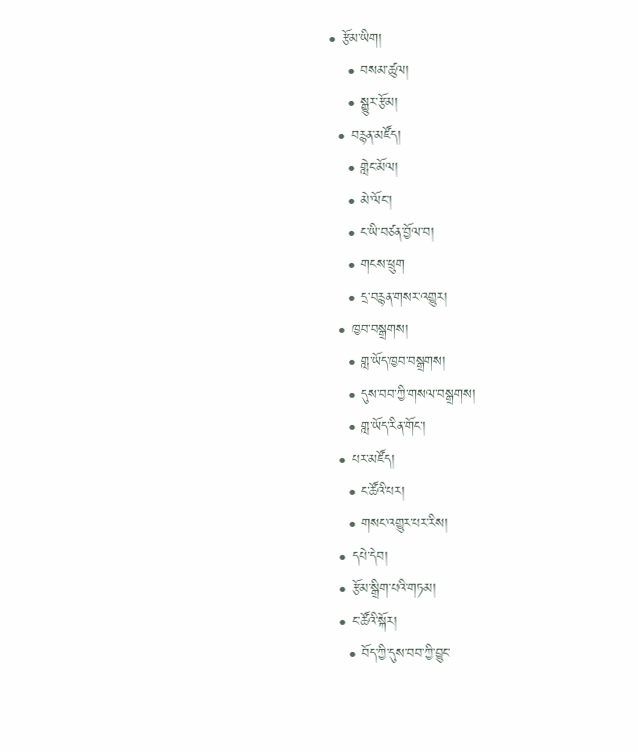• རྩོམ་ཡིག།
    • བསམ་ཚུལ།
    • སྒྱུར་རྩོམ།
  • བརྙན་མཛོད།
    • གླེང་མོལ།
    • མེ་ལོང་།
    • ང་ཡི་བཙན་བྱོལ་བ།
    • གངས་ཕྲུག
    • དྲ་བརྙན་གསར་འགྱུར།
  • ཁྱབ་བསྒྲགས།
    • གླ་ཡོད་ཁྱབ་བསྒྲགས།
    • དུས་བབ་ཀྱི་གསལ་བསྒྲགས།
    • གླ་ཡོད་རིན་གོང་།
  • པར་མཛོད།
    • ང་ཚོའི་པར།
    • གསང་འགྱུར་པར་རིས།
  • དཔེ་དེབ།
  • རྩོམ་སྒྲིག་པའི་གཏམ།
  • ང་ཚོའི་སྐོར།
    • བོད་ཀྱི་དུས་བབ་ཀྱི་བྱུང་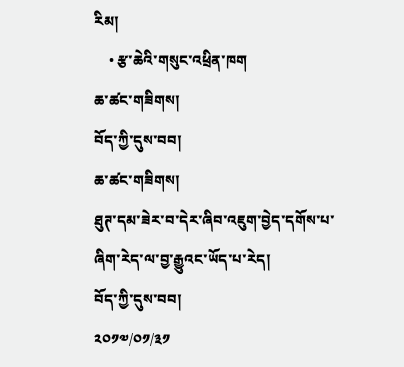རིམ།
    • རྩ་ཆེའི་གསུང་འཕྲིན་ཁག
ཆ་ཚང་གཟིགས།
བོད་ཀྱི་དུས་བབ།
ཆ་ཚང་གཟིགས།
ཐུཊ་དམ་ཟེར་བ་དེར་ཞིབ་འཇུག་བྱེད་དགོས་པ་ཞིག་རེད་ལ་བྱ་རྒྱུའང་ཡོད་པ་རེད།
བོད་ཀྱི་དུས་བབ།
༢༠༡༧/༠༡/༣༡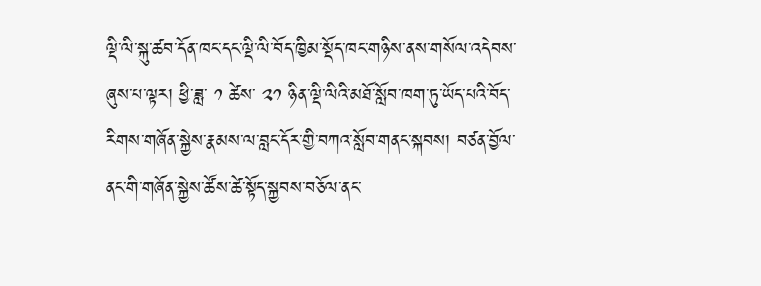ལྡི་ལི་སྐུ་ཚབ་དོན་ཁང་དང་ལྡི་ལི་བོད་ཁྱིམ་སྡོད་ཁང་གཉིས་ནས་གསོལ་འདེབས་ཞུས་པ་ལྟར། ཕྱི་ཟླ་ ༡ ཚེས་ ༢༡ ཉིན་ལྡི་ལིའི་མཐོ་སློབ་ཁག་ཏུ་ཡོད་པའི་བོད་རིགས་གཞོན་སྐྱེས་རྣམས་ལ་བླང་དོར་གྱི་བཀའ་སློབ་གནང་སྐབས། བཙན་བྱོལ་ནང་གི་གཞོན་སྐྱེས་ཚོས་ཚེ་སྟོད་སྐྱབས་བཅོལ་ནང་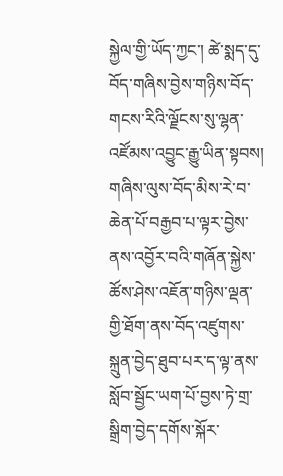སྐྱེལ་གྱི་ཡོད་ཀྱང་། ཚེ་སྨད་དུ་བོད་གཞིས་བྱེས་གཉིས་བོད་གངས་རིའི་ལྗོངས་སུ་ལྷན་འཛོམས་འབྱུང་རྒྱུ་ཡིན་སྟབས། གཞིས་ལུས་བོད་མིས་རེ་བ་ཆེན་པོ་བརྒྱབ་པ་ལྟར་བྱེས་ནས་འབྱོར་བའི་གཞོན་སྐྱེས་ཚོས་ཤེས་འཇོན་གཉིས་ལྡན་གྱི་ཐོག་ནས་བོད་འཛུགས་སྐྲུན་བྱེད་ཐུབ་པར་ད་ལྟ་ནས་སློབ་སྦྱོང་ཡག་པོ་བྱས་ཏེ་གྲ་སྒྲིག་བྱེད་དགོས་སྐོར་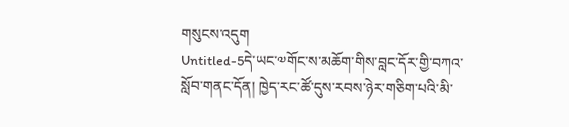གསུངས་འདུག
Untitled-5དེ་ཡང་༧གོང་ས་མཆོག་གིས་བླང་དོར་གྱི་བཀའ་སློབ་གནང་དོན། ཁྱེད་རང་ཚོ་དུས་རབས་ཉེར་གཅིག་པའི་མི་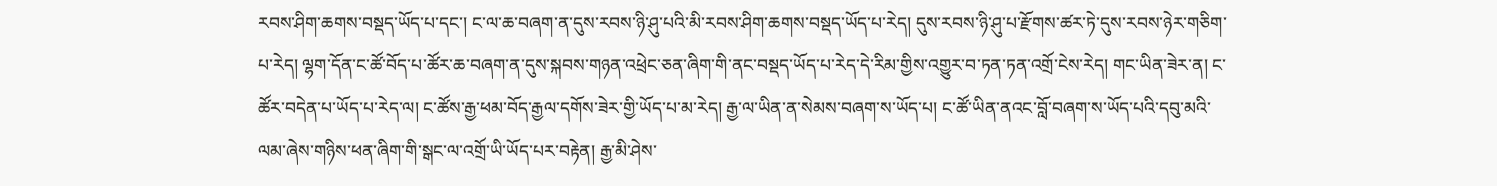རབས་ཤིག་ཆགས་བསྡད་ཡོད་པ་དང་། ང་ལ་ཆ་བཞག་ན་དུས་རབས་ཉི་ཤུ་པའི་མི་རབས་ཤིག་ཆགས་བསྡད་ཡོད་པ་རེད། དུས་རབས་ཉི་ཤུ་པ་རྫོགས་ཚར་ཏེ་དུས་རབས་ཉེར་གཅིག་པ་རེད། ལྷག་དོན་ང་ཚོ་བོད་པ་ཚོར་ཆ་བཞག་ན་དུས་སྐབས་གཉན་འཕྲེང་ཅན་ཞིག་གི་ནང་བསྡད་ཡོད་པ་རེད་དེ་རིམ་གྱིས་འགྱུར་བ་ཏན་ཏན་འགྲོ་ངེས་རེད། གང་ཡིན་ཟེར་ན། ང་ཚོར་བདེན་པ་ཡོད་པ་རེད་ལ། ང་ཚོས་རྒྱ་ཕམ་བོད་རྒྱལ་དགོས་ཟེར་གྱི་ཡོད་པ་མ་རེད། རྒྱ་ལ་ཡིན་ན་སེམས་བཞག་ས་ཡོད་པ། ང་ཚོ་ཡིན་ནའང་བློ་བཞག་ས་ཡོད་པའི་དབུ་མའི་ལམ་ཞེས་གཉིས་ཕན་ཞིག་གི་སྒང་ལ་འགྲོ་ཡི་ཡོད་པར་བརྟེན། རྒྱ་མི་ཤེས་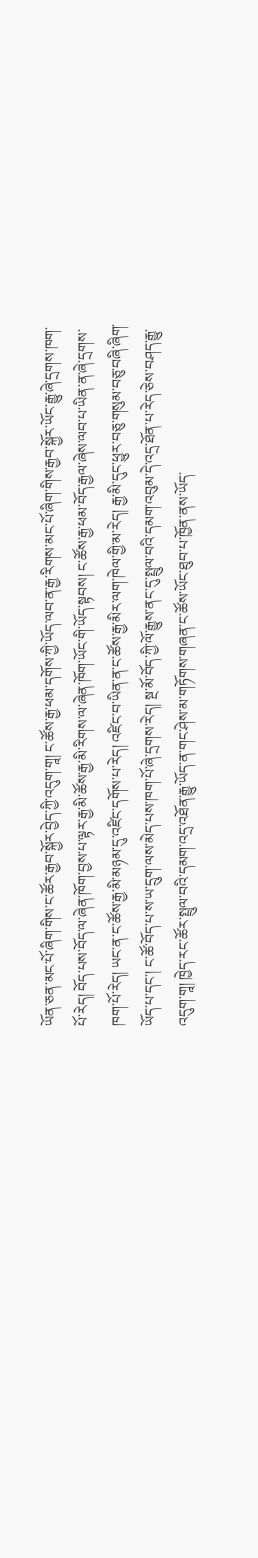ཡོན་ཅན་མང་པོ་ཞིག་གིས་ང་ཚོར་རྒྱབ་སྐྱོར་བྱེད་ཀྱི་འདུག་གཱ། ང་ཚོས་རྒྱ་ཕམ་དགོས་ཀྱི་ཡོད་ལབ་ན་རྒྱ་རིགས་མང་པོ་ཞིག་གིས་རྒྱབ་སྐྱོར་ཡོང་རྒྱུ་ཞེ་དྲགས་ཁག་པོ་རེད། བོད་པས་བོད་ལ་ཞེན་ཁོག་བྱས་པ་ལྟར་རྒྱ་མི་ཚོས་རྒྱ་མི་རིགས་ལ་ཞེན་ཁོག་ཡོང་གི་ཡོད་སྟབས། ང་ཚོས་རྒྱ་ཕམ་བོད་རྒྱལ་ཞེས་ལབ་པ་ཡིན་ན་ཞེ་དྲགས་ཁག་པོ་རེད། ཡང་ན་ང་ཚོས་རྒྱ་མི་མཉམ་དུ་འཛིང་དགོས་པ་རེད། འཛིང་བ་ཡིན་ན་ང་ཚོས་རྒྱ་མིར་ལག་ཁེལ་གྱི་མ་རེད། རྒྱ་མི་དུང་ཕྱུར་བཅུ་གསུམ་བཅུ་བཞི་ཞིག་ཡོད་པ་དང་། ང་ཚོ་བོད་པ་ས་ཡ་དྲུག་ལས་མེད་པས་ཁག་པོ་ཞེ་དྲགས་རེད། སྔ་མོ་བོད་ཀྱི་ལོ་རྒྱུས་ནང་དུ་སྤྲུལ་བའི་དམག་འབུམ་དེ་འདྲ་ཐོན་པ་རེད་ཅེས་བཤད་རྒྱུ་འདུག་གཱ། ཁྱེད་རང་ཚོར་སྤྲུལ་བའི་དམག་འདྲ་འཐོན་རྒྱུ་ཡོད་ན་གང་ཤེས་མ་གཏོགས་གཞན་ང་ཚོས་ཡོང་ཐུབ་པ་ཁྱོན་ནས་ཡོད་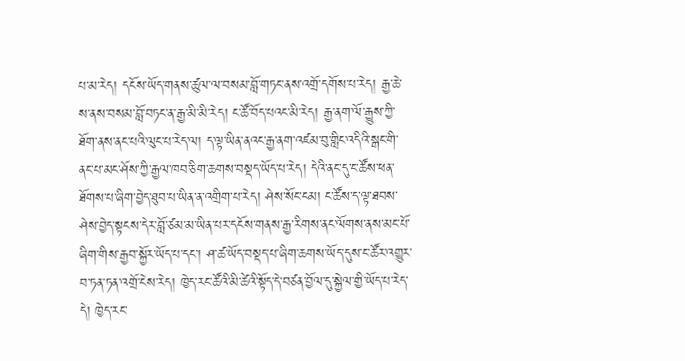པ་མ་རེད། དངོས་ཡོད་གནས་ཚུལ་ལ་བསམ་བློ་གཏང་ནས་འགྲོ་དགོས་པ་རེད། རྒྱ་ཆེ་ས་ནས་བསམ་བློ་བཏང་ན་རྒྱ་མི་མི་རེད། ང་ཚོ་བོད་པའང་མི་རེད། རྒྱ་ནག་ལོ་རྒྱུས་ཀྱི་ཐོག་ནས་ནང་པའི་ལུང་པ་རེད་ལ། ད་ལྟ་ཡིན་ནའང་རྒྱ་ནག་འཛམ་བུ་གླིང་འདིའི་སྒང་གི་ནང་པ་མང་ཤོས་ཀྱི་རྒྱལ་ཁབ་ཅིག་ཆགས་བསྡད་ཡོད་པ་རེད། དེའི་ནང་དུ་ང་ཚོས་ཕན་ཐོགས་པ་ཞིག་བྱེད་ཐུབ་པ་ཡིན་ན་འགྲིག་པ་རེད། ཤེས་སོང་ངམ། ང་ཚོས་ད་ལྟ་ཐབས་ཤེས་བྱེད་སྟངས་དེར་བློ་ཙམ་མ་ཡིན་པར་དངོས་གནས་རྒྱ་རིགས་ནང་ལོགས་ནས་མང་པོ་ཞིག་གིས་རྒྱབ་སྐྱོར་ཡོད་པ་དང་། ཤ་ཚ་ཡོད་བསྡད་པ་ཞིག་ཆགས་ཡོད་དུས་ང་ཚོར་འགྱུར་བ་ཏན་ཏན་འགྲོ་ངེས་རེད། ཁྱེད་རང་ཚོའི་མི་ཚེའི་སྟོད་དེ་བཙན་བྱོལ་དུ་སྐྱེལ་གྱི་ཡོད་པ་རེད་དེ། ཁྱེད་རང་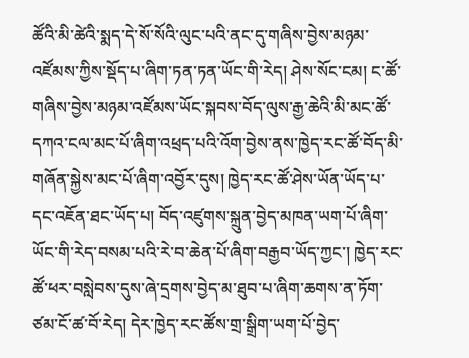ཚོའི་མི་ཚེའི་སྨད་དེ་སོ་སོའི་ལུང་པའི་ནང་དུ་གཞིས་བྱེས་མཉམ་འཛོམས་ཀྱིས་སྡོད་པ་ཞིག་ཏན་ཏན་ཡོང་གི་རེད། ཤེས་སོང་ངམ། ང་ཚོ་གཞིས་བྱེས་མཉམ་འཛོམས་ཡོང་སྐབས་བོད་ལུས་རྒྱ་ཆེའི་མི་མང་ཚོ་དཀའ་ངལ་མང་པོ་ཞིག་འཕྲད་པའི་འོག་བྱེས་ནས་ཁྱེད་རང་ཚོ་བོད་མི་གཞོན་སྐྱེས་མང་པོ་ཞིག་འབྱོར་དུས། ཁྱེད་རང་ཚོ་ཤེས་ཡོན་ཡོད་པ་དང་འཇོན་ཐང་ཡོད་པ། བོད་འཛུགས་སྐྲུན་བྱེད་མཁན་ཡག་པོ་ཞིག་ཡོང་གི་རེད་བསམ་པའི་རེ་བ་ཆེན་པོ་ཞིག་བརྒྱབ་ཡོད་ཀྱང་། ཁྱེད་རང་ཚོ་ཕར་བསླེབས་དུས་ཞེ་དྲགས་བྱེད་མ་ཐུབ་པ་ཞིག་ཆགས་ན་ཏོག་ཙམ་ངོ་ཚ་བོ་རེད། དེར་ཁྱེད་རང་ཚོས་གྲ་སྒྲིག་ཡག་པོ་བྱེད་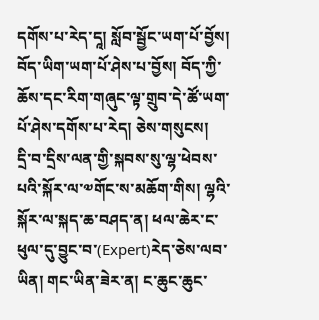དགོས་པ་རེད་དཱ། སློབ་སྦྱོང་ཡག་པོ་བྱོས། བོད་ཡིག་ཡག་པོ་ཤེས་པ་བྱོས། བོད་ཀྱི་ཆོས་དང་རིག་གཞུང་ལྟ་གྲུབ་དེ་ཚོ་ཡག་པོ་ཤེས་དགོས་པ་རེད། ཅེས་གསུངས།
དྲི་བ་དྲིས་ལན་གྱི་སྐབས་སུ་ལྷ་ཕེབས་པའི་སྐོར་ལ་༧གོང་ས་མཆོག་གིས། ལྷའི་སྐོར་ལ་སྐད་ཆ་བཤད་ན། ཕལ་ཆེར་ང་ཕུལ་དུ་བྱུང་བ་(Expert)རེད་ཅེས་ལབ་ཡིན། གང་ཡིན་ཟེར་ན། ང་ཆུང་ཆུང་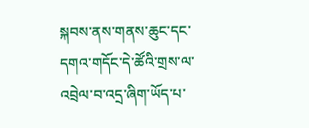སྐབས་ནས་གནས་ཆུང་དང་དགའ་གདོང་དེ་ཚོའི་གྲས་ལ་འབྲེལ་བ་འདྲ་ཞིག་ཡོད་པ་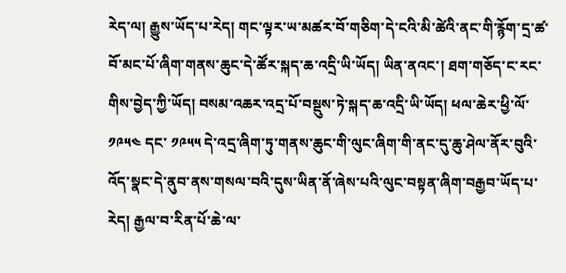རེད་ལ། རྒྱུས་ཡོད་པ་རེད། གང་ལྟར་ཡ་མཚར་བོ་གཅིག་དེ་ངའི་མི་ཚེའི་ནང་གི་རྙོག་དྲ་ཚ་བོ་མང་པོ་ཞིག་གནས་ཆུང་དེ་ཚོར་སྐད་ཆ་འདྲི་ཡི་ཡོད། ཡིན་ནའང་། ཐག་གཅོད་ང་རང་གིས་བྱེད་ཀྱི་ཡོད། བསམ་འཆར་འདྲ་པོ་བསྡུས་ཏེ་སྐད་ཆ་འདྲི་ཡི་ཡོད། ཕལ་ཆེར་ཕྱི་ལོ་ ༡༩༥༤ དང་ ༡༩༥༥ དེ་འདྲ་ཞིག་ཏུ་གནས་ཆུང་གི་ལུང་ཞིག་གི་ནང་དུ་ཆུ་ཤེལ་ནོར་བུའི་འོད་སྣང་དེ་ནུབ་ནས་གསལ་བའི་དུས་ཡིན་ནོ་ཞེས་པའི་ལུང་བསྟན་ཞིག་བརྒྱབ་ཡོད་པ་རེད། རྒྱལ་བ་རིན་པོ་ཆེ་ལ་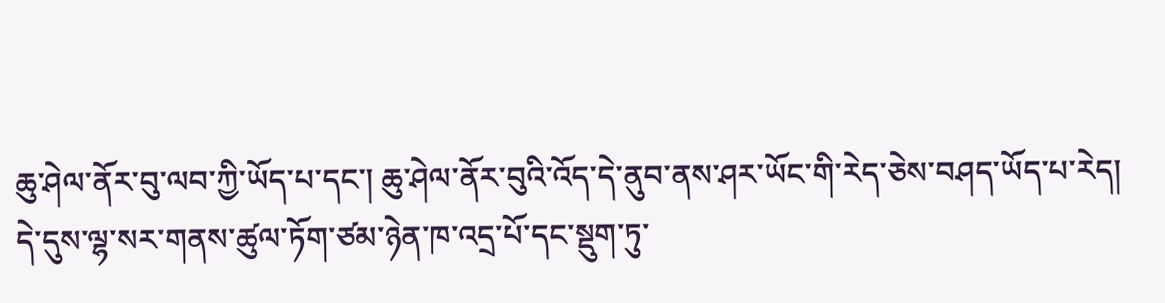ཆུ་ཤེལ་ནོར་བུ་ལབ་ཀྱི་ཡོད་པ་དང་། ཆུ་ཤེལ་ནོར་བུའི་འོད་དེ་ནུབ་ནས་ཤར་ཡོང་གི་རེད་ཅེས་བཤད་ཡོད་པ་རེད། དེ་དུས་ལྷ་སར་གནས་ཚུལ་ཏོག་ཙམ་ཉེན་ཁ་འདྲ་པོ་དང་སྡུག་ཏུ་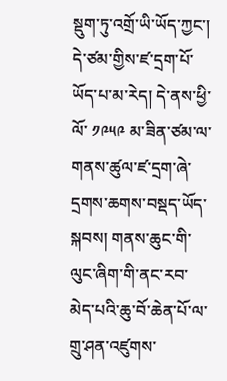སྡུག་ཏུ་འགྲོ་ཡི་ཡོད་ཀྱང་། དེ་ཙམ་གྱིས་ཛ་དྲག་པོ་ཡོད་པ་མ་རེད། དེ་ནས་ཕྱི་ལོ་ ༡༩༥༩ མ་ཟིན་ཙམ་ལ་གནས་ཚུལ་ཛ་དྲག་ཞེ་དྲགས་ཆགས་བསྡད་ཡོད་སྐབས། གནས་ཆུང་གི་ལུང་ཞིག་གི་ནང་རབ་མེད་པའི་ཆུ་བོ་ཆེན་པོ་ལ་གྲུ་ཤན་འཛུགས་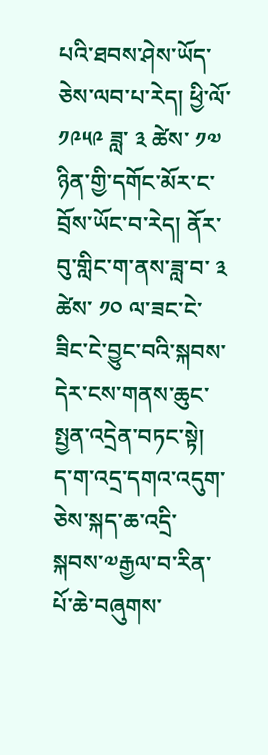པའི་ཐབས་ཤེས་ཡོད་ཅེས་ལབ་པ་རེད། ཕྱི་ལོ་ ༡༩༥༩ ཟླ་ ༣ ཚེས་ ༡༧ ཉིན་གྱི་དགོང་མོར་ང་བྲོས་ཡོང་བ་རེད། ནོར་བུ་གླིང་ག་ནས་ཟླ་བ་ ༣ ཚེས་ ༡༠ ལ་ཟང་ངེ་ཟིང་ངེ་བྱུང་བའི་སྐབས་དེར་ངས་གནས་ཆུང་སྤྱན་འདྲེན་བཏང་སྟེ། ད་ག་འདྲ་དགའ་འདུག་ཅེས་སྐད་ཆ་འདྲི་སྐབས་༧རྒྱལ་བ་རིན་པོ་ཆེ་བཞུགས་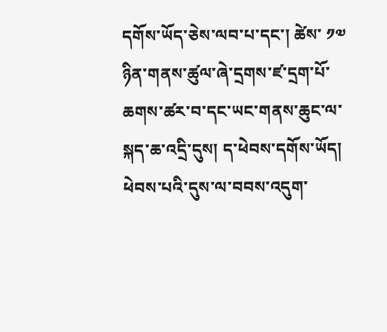དགོས་ཡོད་ཅེས་ལབ་པ་དང་། ཚེས་ ༡༧ ཉིན་གནས་ཚུལ་ཞེ་དྲགས་ཛ་དྲག་པོ་ཆགས་ཚར་བ་དང་ཡང་གནས་ཆུང་ལ་སྐད་ཆ་འདྲི་དུས། ད་ཕེབས་དགོས་ཡོད། ཕེབས་པའི་དུས་ལ་བབས་འདུག་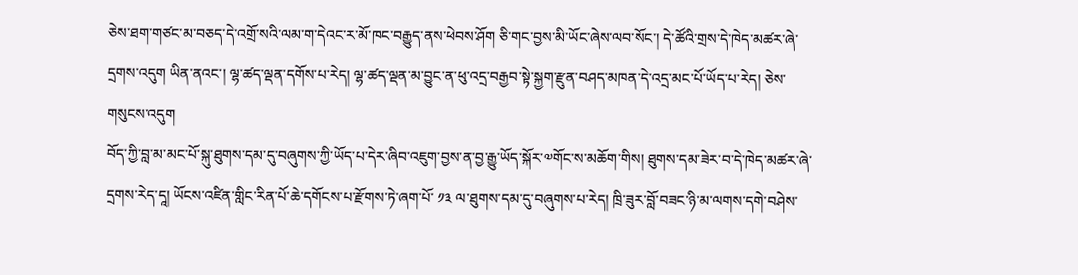ཅེས་ཐག་གཙང་མ་བཅད་དེ་འགྲོ་སའི་ལམ་ག་དེའང་ར་མོ་ཁང་བརྒྱུད་ནས་ཕེབས་ཤོག ཅི་གང་བྱས་མི་ཡོང་ཞེས་ལབ་སོང་། དེ་ཚོའི་གྲས་དེ་ཁེད་མཚར་ཞེ་དྲགས་འདུག ཡིན་ནའང་། ལྷ་ཚད་ལྡན་དགོས་པ་རེད། ལྷ་ཚད་ལྡན་མ་བྱུང་ན་ཕུ་འདྲ་བརྒྱབ་སྟེ་སྐྱག་རྫུན་བཤད་མཁན་དེ་འདྲ་མང་པོ་ཡོད་པ་རེད། ཅེས་གསུངས་འདུག
བོད་ཀྱི་བླ་མ་མང་པོ་སྐུ་ཐུགས་དམ་དུ་བཞུགས་ཀྱི་ཡོད་པ་དེར་ཞིབ་འཇུག་བྱས་ན་བྱ་རྒྱུ་ཡོད་སྐོར་༧གོང་ས་མཆོག་གིས། ཐུགས་དམ་ཟེར་བ་དེ་ཁེད་མཚར་ཞེ་དྲགས་རེད་དཱ། ཡོངས་འཛིན་གླིང་རིན་པོ་ཆེ་དགོངས་པ་རྫོགས་ཏེ་ཞག་པོ་ ༡༣ ལ་ཐུགས་དམ་དུ་བཞུགས་པ་རེད། ཁྲི་ཟུར་བློ་བཟང་ཉི་མ་ལགས་དགེ་བཤེས་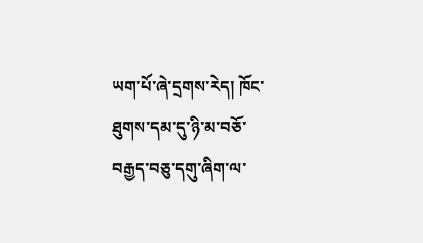ཡག་པོ་ཞེ་དྲགས་རེད། ཁོང་ཐུགས་དམ་དུ་ཉི་མ་བཅོ་བརྒྱད་བཅུ་དགུ་ཞིག་ལ་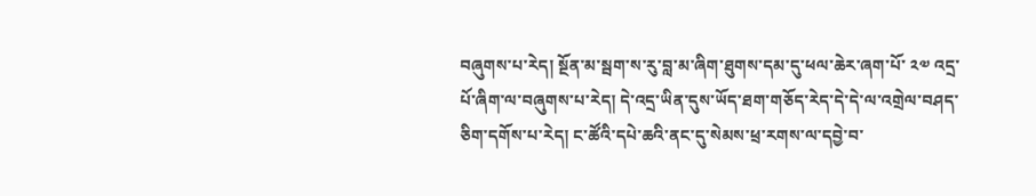བཞུགས་པ་རེད། སྔོན་མ་སྦག་ས་རུ་བླ་མ་ཞིག་ཐུགས་དམ་དུ་ཕལ་ཆེར་ཞག་པོ་ ༢༧ འདྲ་པོ་ཞིག་ལ་བཞུགས་པ་རེད། དེ་འདྲ་ཡིན་དུས་ཡོད་ཐག་གཅོད་རེད་དེ་དེ་ལ་འགྲེལ་བཤད་ཅིག་དགོས་པ་རེད། ང་ཚོའི་དཔེ་ཆའི་ནང་དུ་སེམས་ཕྲ་རགས་ལ་དབྱེ་བ་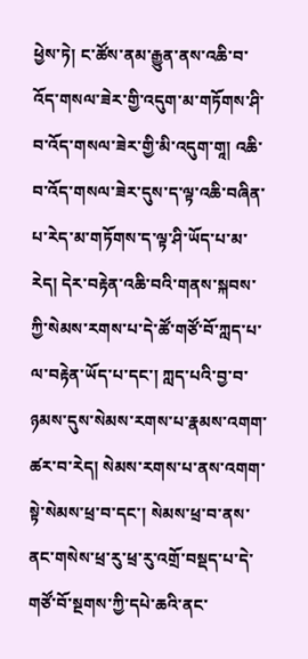ཕྱེས་ཏེ། ང་ཚོས་ནམ་རྒྱུན་ནས་འཆི་བ་འོད་གསལ་ཟེར་གྱི་འདུག་མ་གཏོགས་ཤི་བ་འོད་གསལ་ཟེར་གྱི་མི་འདུག་གཱ། འཆི་བ་འོད་གསལ་ཟེར་དུས་ད་ལྟ་འཆི་བཞིན་པ་རེད་མ་གཏོགས་ད་ལྟ་ཤི་ཡོད་པ་མ་རེད། དེར་བརྟེན་འཆི་བའི་གནས་སྐབས་ཀྱི་སེམས་རགས་པ་དེ་ཚོ་གཙོ་བོ་ཀླད་པ་ལ་བརྟེན་ཡོད་པ་དང་། ཀླད་པའི་བྱ་བ་ཉམས་དུས་སེམས་རགས་པ་རྣམས་འགག་ཚར་བ་རེད། སེམས་རགས་པ་ནས་འགག་སྟེ་སེམས་ཕྲ་བ་དང་། སེམས་ཕྲ་བ་ནས་ནང་གསེས་ཕྲ་རུ་ཕྲ་རུ་འགྲོ་བསྡད་པ་དེ་གཙོ་བོ་སྔགས་ཀྱི་དཔེ་ཆའི་ནང་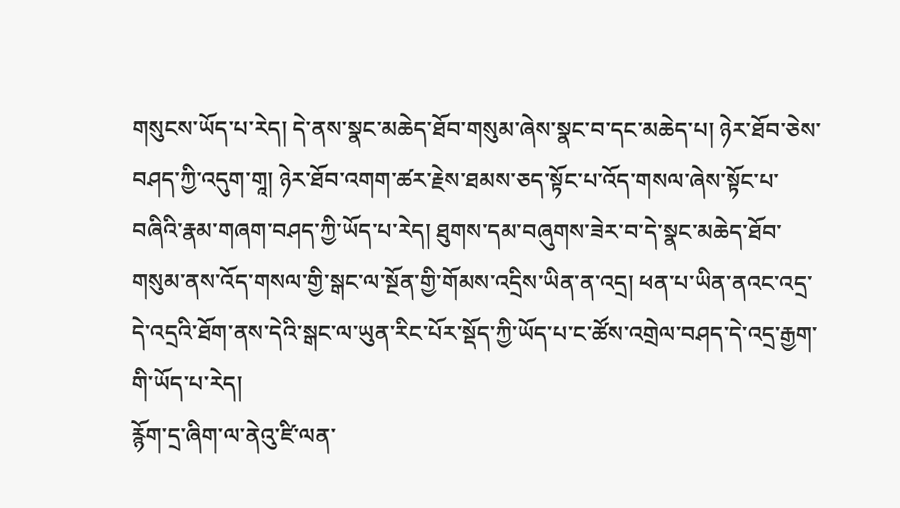གསུངས་ཡོད་པ་རེད། དེ་ནས་སྣང་མཆེད་ཐོབ་གསུམ་ཞེས་སྣང་བ་དང་མཆེད་པ། ཉེར་ཐོབ་ཅེས་བཤད་ཀྱི་འདུག་གཱ། ཉེར་ཐོབ་འགག་ཚར་རྗེས་ཐམས་ཅད་སྟོང་པ་འོད་གསལ་ཞེས་སྟོང་པ་བཞིའི་རྣམ་གཞག་བཤད་ཀྱི་ཡོད་པ་རེད། ཐུགས་དམ་བཞུགས་ཟེར་བ་དེ་སྣང་མཆེད་ཐོབ་གསུམ་ནས་འོད་གསལ་གྱི་སྒང་ལ་སྔོན་གྱི་གོམས་འདྲིས་ཡིན་ན་འདྲ། ཕན་པ་ཡིན་ནའང་འདྲ་དེ་འདྲའི་ཐོག་ནས་དེའི་སྒང་ལ་ཡུན་རིང་པོར་སྡོད་ཀྱི་ཡོད་པ་ང་ཚོས་འགྲེལ་བཤད་དེ་འདྲ་རྒྱག་གི་ཡོད་པ་རེད།
རྙོག་དྲ་ཞིག་ལ་ནེའུ་ཛི་ལན་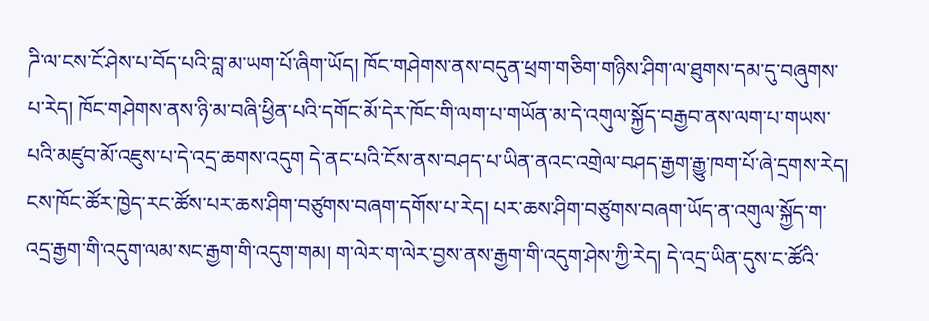ཌི་ལ་ངས་ངོ་ཤེས་པ་བོད་པའི་བླ་མ་ཡག་པོ་ཞིག་ཡོད། ཁོང་གཤེགས་ནས་བདུན་ཕྲག་གཅིག་གཉིས་ཤིག་ལ་ཐུགས་དམ་དུ་བཞུགས་པ་རེད། ཁོང་གཤེགས་ནས་ཉི་མ་བཞི་ཕྱིན་པའི་དགོང་མོ་དེར་ཁོང་གི་ལག་པ་གཡོན་མ་དེ་འགུལ་སྐྱོད་བརྒྱབ་ནས་ལག་པ་གཡས་པའི་མཛུབ་མོ་འཇུས་པ་དེ་འདྲ་ཆགས་འདུག དེ་ནང་པའི་ངོས་ནས་བཤད་པ་ཡིན་ནའང་འགྲེལ་བཤད་རྒྱག་རྒྱུ་ཁག་པོ་ཞེ་དྲགས་རེད། ངས་ཁོང་ཚོར་ཁྱེད་རང་ཚོས་པར་ཆས་ཤིག་བཙུགས་བཞག་དགོས་པ་རེད། པར་ཆས་ཤིག་བཙུགས་བཞག་ཡོད་ན་འགུལ་སྐྱོད་ག་འདྲ་རྒྱག་གི་འདུག་ལམ་སང་རྒྱག་གི་འདུག་གམ། ག་ལེར་ག་ལེར་བྱས་ནས་རྒྱག་གི་འདུག་ཤེས་ཀྱི་རེད། དེ་འདྲ་ཡིན་དུས་ང་ཚོའི་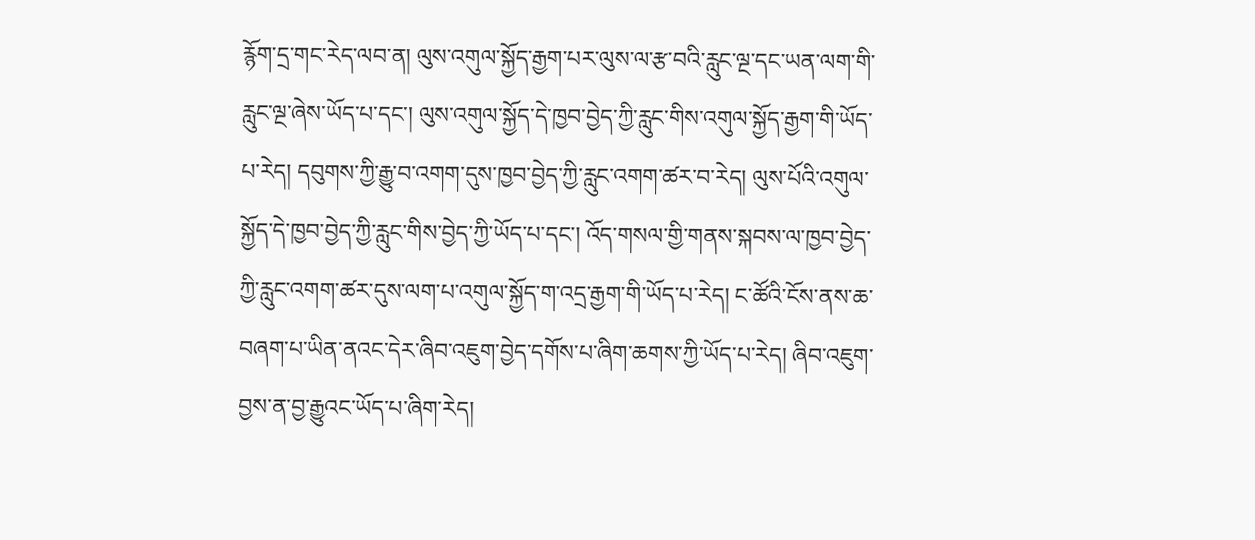རྙོག་དྲ་གང་རེད་ལབ་ན། ལུས་འགུལ་སྐྱོད་རྒྱག་པར་ལུས་ལ་རྩ་བའི་རླུང་ལྔ་དང་ཡན་ལག་གི་རླུང་ལྔ་ཞེས་ཡོད་པ་དང་། ལུས་འགུལ་སྐྱོད་དེ་ཁྱབ་བྱེད་ཀྱི་རླུང་གིས་འགུལ་སྐྱོད་རྒྱག་གི་ཡོད་པ་རེད། དབུགས་ཀྱི་རྒྱུ་བ་འགག་དུས་ཁྱབ་བྱེད་ཀྱི་རླུང་འགག་ཚར་བ་རེད། ལུས་པོའི་འགུལ་སྐྱོད་དེ་ཁྱབ་བྱེད་ཀྱི་རླུང་གིས་བྱེད་ཀྱི་ཡོད་པ་དང་། འོད་གསལ་གྱི་གནས་སྐབས་ལ་ཁྱབ་བྱེད་ཀྱི་རླུང་འགག་ཚར་དུས་ལག་པ་འགུལ་སྐྱོད་ག་འདྲ་རྒྱག་གི་ཡོད་པ་རེད། ང་ཚོའི་ངོས་ནས་ཆ་བཞག་པ་ཡིན་ནའང་དེར་ཞིབ་འཇུག་བྱེད་དགོས་པ་ཞིག་ཆགས་ཀྱི་ཡོད་པ་རེད། ཞིབ་འཇུག་བྱས་ན་བྱ་རྒྱུའང་ཡོད་པ་ཞིག་རེད།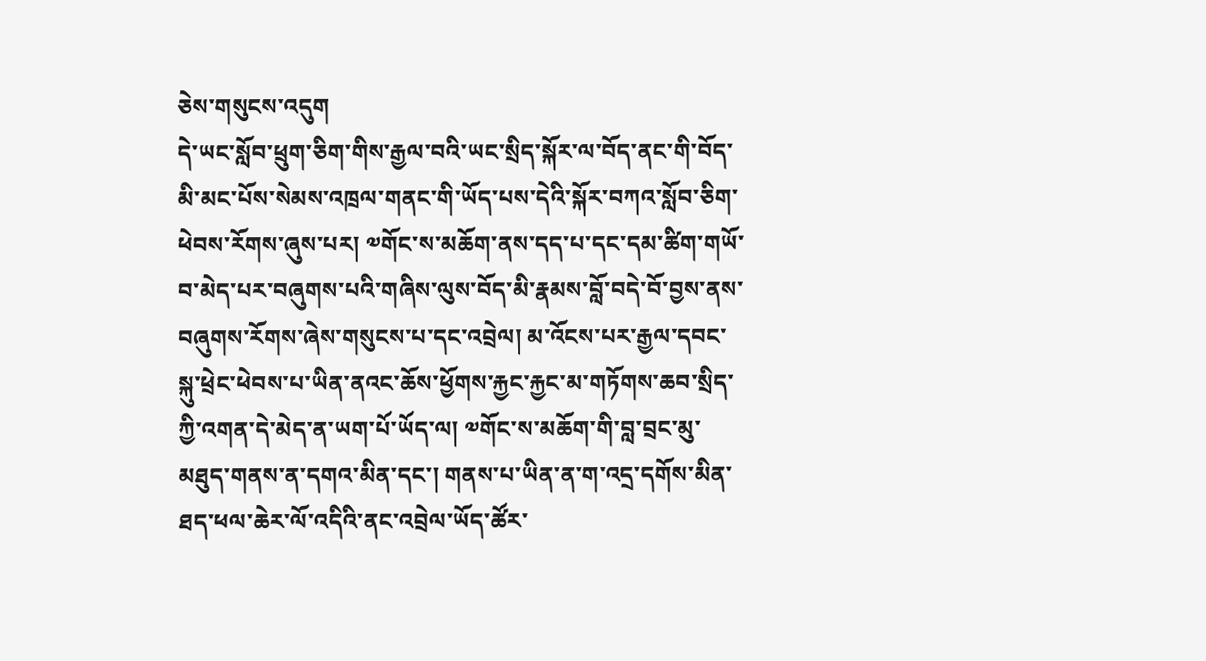ཅེས་གསུངས་འདུག
དེ་ཡང་སློབ་ཕྲུག་ཅིག་གིས་རྒྱལ་བའི་ཡང་སྲིད་སྐོར་ལ་བོད་ནང་གི་བོད་མི་མང་པོས་སེམས་འཁྲལ་གནང་གི་ཡོད་པས་དེའི་སྐོར་བཀའ་སློབ་ཅིག་ཕེབས་རོགས་ཞུས་པར། ༧གོང་ས་མཆོག་ནས་དད་པ་དང་དམ་ཚིག་གཡོ་བ་མེད་པར་བཞུགས་པའི་གཞིས་ལུས་བོད་མི་རྣམས་བློ་བདེ་བོ་བྱས་ནས་བཞུགས་རོགས་ཞེས་གསུངས་པ་དང་འབྲེལ། མ་འོངས་པར་རྒྱལ་དབང་སྐུ་ཕྲེང་ཕེབས་པ་ཡིན་ནའང་ཆོས་ཕྱོགས་རྐྱང་རྐྱང་མ་གཏོགས་ཆབ་སྲིད་ཀྱི་འགན་དེ་མེད་ན་ཡག་པོ་ཡོད་ལ། ༧གོང་ས་མཆོག་གི་བླ་བྲང་མུ་མཐུད་གནས་ན་དགའ་མིན་དང་། གནས་པ་ཡིན་ན་ག་འདྲ་དགོས་མིན་ཐད་ཕལ་ཆེར་ལོ་འདིའི་ནང་འབྲེལ་ཡོད་ཚོར་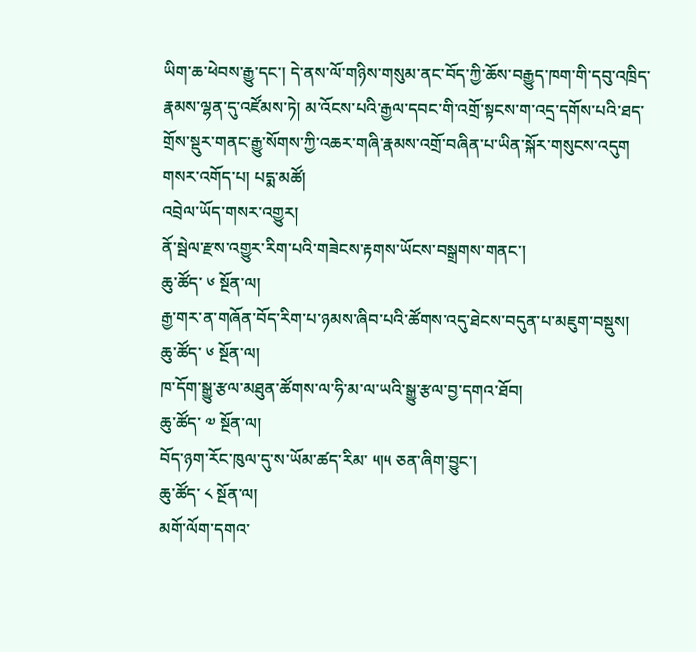ཡིག་ཆ་ཕེབས་རྒྱུ་དང་། དེ་ནས་ལོ་གཉིས་གསུམ་ནང་བོད་ཀྱི་ཆོས་བརྒྱུད་ཁག་གི་དབུ་འཁྲིད་རྣམས་ལྷན་དུ་འཛོམས་ཏེ། མ་འོངས་པའི་རྒྱལ་དབང་གི་འགྲོ་སྟངས་ག་འདྲ་དགོས་པའི་ཐད་གྲོས་སྡུར་གནང་རྒྱུ་སོགས་ཀྱི་འཆར་གཞི་རྣམས་འགྲོ་བཞིན་པ་ཡིན་སྐོར་གསུངས་འདུག
གསར་འགོད་པ། པདྨ་མཚོ།
འབྲེལ་ཡོད་གསར་འགྱུར།
ནོ་སྦེལ་རྫས་འགྱུར་རིག་པའི་གཟེངས་རྟགས་ཡོངས་བསྒྲགས་གནང་།
ཆུ་ཚོད་ ༦ སྔོན་ལ།
རྒྱ་གར་ན་གཞོན་བོད་རིག་པ་ཉམས་ཞིབ་པའི་ཚོགས་འདུ་ཐེངས་བདུན་པ་མཇུག་བསྡུས།
ཆུ་ཚོད་ ༦ སྔོན་ལ།
ཁ་དོག་སྒྱུ་རྩལ་མཐུན་ཚོགས་ལ་ཧི་མ་ལ་ཡའི་སྒྱུ་རྩལ་བྱ་དགའ་ཐོབ།
ཆུ་ཚོད་ ༧ སྔོན་ལ།
བོད་ཉག་རོང་ཁུལ་དུ་ས་ཡོམ་ཚད་རིམ་ ༥།༥ ཅན་ཞིག་བྱུང་།
ཆུ་ཚོད་ ༨ སྔོན་ལ།
མགོ་ལོག་དགའ་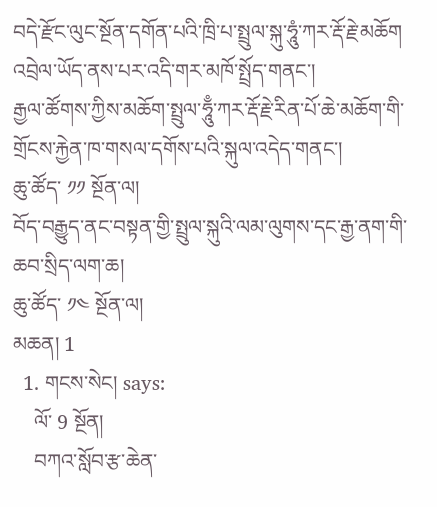བདེ་རྫོང་ལུང་སྔོན་དགོན་པའི་ཁྲི་པ་སྤྲུལ་སྐུ་ཧཱུཾ་ཀར་རྡོ་རྗེ་མཆོག འབྲེལ་ཡོད་ནས་པར་འདི་གར་མཁོ་སྤྲོད་གནང་།
རྒྱལ་ཚོགས་ཀྱིས་མཆོག་སྤྲུལ་ཧཱུྃ་ཀར་རྡོ་རྗེ་རིན་པོ་ཆེ་མཆོག་གི་གྲོངས་རྐྱེན་ཁ་གསལ་དགོས་པའི་སྐུལ་འདེད་གནང་།
ཆུ་ཚོད་ ༡༡ སྔོན་ལ།
བོད་བརྒྱུད་ནང་བསྟན་གྱི་སྤྲུལ་སྐུའི་ལམ་ལུགས་དང་རྒྱ་ནག་གི་ཆབ་སྲིད་ལག་ཆ།
ཆུ་ཚོད་ ༡༤ སྔོན་ལ།
མཆན། 1
  1. གངས་སེང། says:
    ལོ་ 9 སྔོན།
    བཀའ་སློབ་རྩ་ཆེན་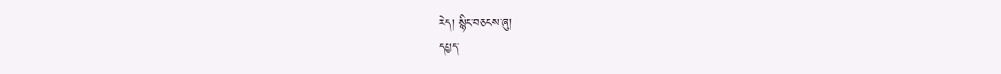རེད། སྙིང་བཅངས་ཞུ།
དཔྱད་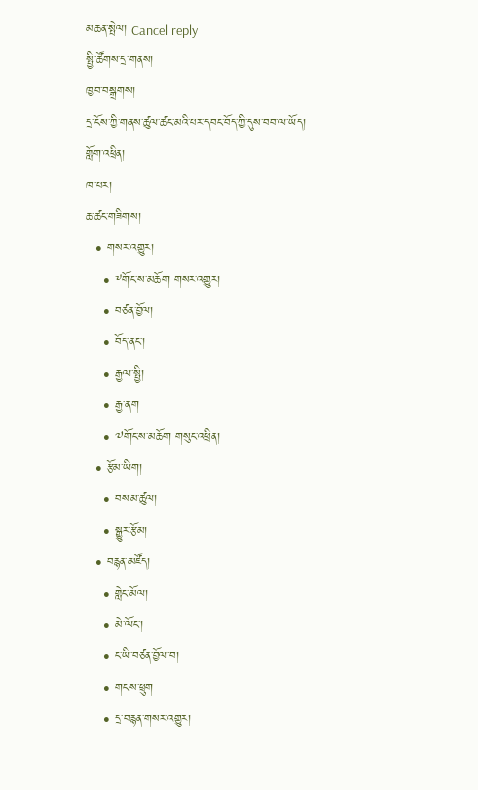མཆན་སྤེལ། Cancel reply
སྤྱི་ཚོགས་དྲ་གནས།
ཁྱབ་བསྒྲགས།
དྲ་ངོས་ཀྱི་གནས་ཚུལ་ཚང་མའི་པར་དབང་བོད་ཀྱི་དུས་བབ་ལ་ཡོད།
གློག་འཕྲིན།
ཁ་པར།
ཆ་ཚང་གཟིགས།
  • གསར་འགྱུར།
    • ༸གོང་ས་མཆོག གསར་འགྱུར།
    • བཙན་བྱོལ།
    • བོད་ནང་།
    • རྒྱལ་སྤྱི།
    • རྒྱ་ནག
    • ༧གོང་ས་མཆོག གསུང་འཕྲིན།
  • རྩོམ་ཡིག།
    • བསམ་ཚུལ།
    • སྒྱུར་རྩོམ།
  • བརྙན་མཛོད།
    • གླེང་མོལ།
    • མེ་ལོང་།
    • ང་ཡི་བཙན་བྱོལ་བ།
    • གངས་ཕྲུག
    • དྲ་བརྙན་གསར་འགྱུར།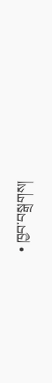• ཁྱབ་བསྒྲགས།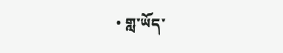• གླ་ཡོད་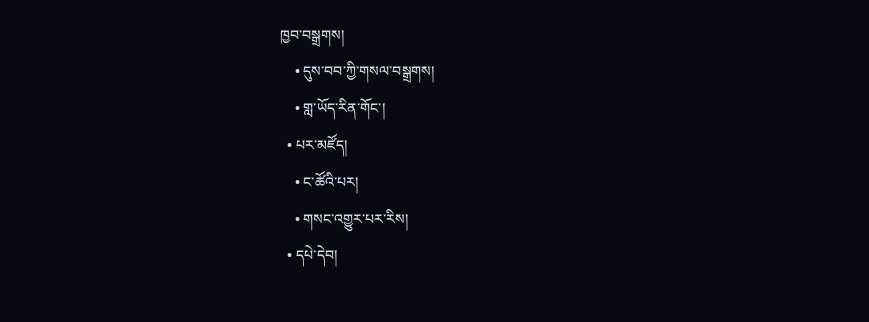ཁྱབ་བསྒྲགས།
    • དུས་བབ་ཀྱི་གསལ་བསྒྲགས།
    • གླ་ཡོད་རིན་གོང་།
  • པར་མཛོད།
    • ང་ཚོའི་པར།
    • གསང་འགྱུར་པར་རིས།
  • དཔེ་དེབ།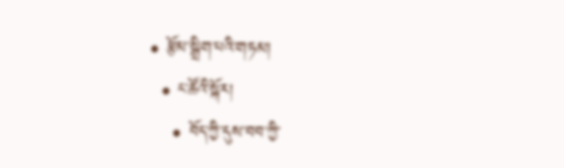• རྩོམ་སྒྲིག་པའི་གཏམ།
  • ང་ཚོའི་སྐོར།
    • བོད་ཀྱི་དུས་བབ་ཀྱི་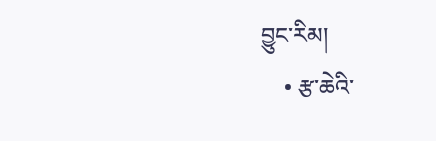བྱུང་རིམ།
    • རྩ་ཆེའི་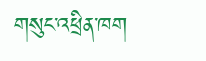གསུང་འཕྲིན་ཁག